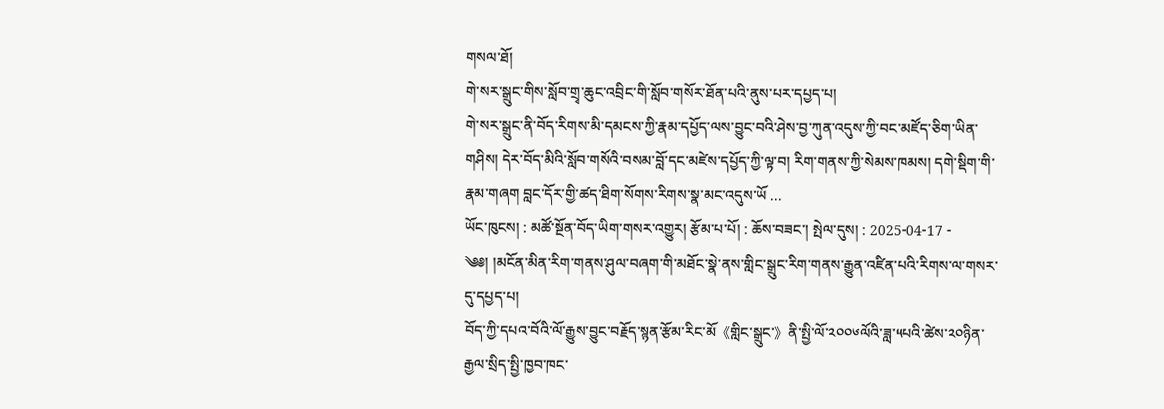གསལ་ཐོ།
གེ་སར་སྒྲུང་གིས་སློབ་གྲྭ་ཆུང་འབྲིང་གི་སློབ་གསོར་ཐོན་པའི་ནུས་པར་དཔྱད་པ།
གེ་སར་སྒྲུང་ནི་བོད་རིགས་མི་དམངས་ཀྱི་རྣམ་དཔྱོད་ལས་བྱུང་བའི་ཤེས་བྱ་ཀུན་འདུས་ཀྱི་བང་མཛོད་ཅིག་ཡིན་གཤིས། དེར་བོད་མིའི་སློབ་གསོའི་བསམ་བློ་དང་མཛེས་དཔྱོད་ཀྱི་ལྟ་བ། རིག་གནས་ཀྱི་སེམས་ཁམས། དགེ་སྡིག་གི་རྣམ་གཞག བླང་དོར་གྱི་ཚད་ཐིག་སོགས་རིགས་སྣ་མང་འདུས་ཡོ ...
ཡོང་ཁུངས། : མཚོ་སྔོན་བོད་ཡིག་གསར་འགྱུར། རྩོམ་པ་པོ། : ཆོས་བཟང་། སྤེལ་དུས། : 2025-04-17 -
༄༅། །མངོན་མིན་རིག་གནས་ཤུལ་བཞག་གི་མཐོང་སྣེ་ནས་གླིང་སྒྲུང་རིག་གནས་རྒྱུན་འཛིན་པའི་རིགས་ལ་གསར་དུ་དཔྱད་པ།
བོད་ཀྱི་དཔའ་བོའི་ལོ་རྒྱུས་བྱུང་བརྗོད་སྙན་རྩོམ་རིང་མོ《གླིང་སྒྲུང་》ནི་སྤྱི་ལོ་༢༠༠༦ལོའི་ཟླ་༥པའི་ཚེས་༢༠ཉིན་རྒྱལ་སྲིད་སྤྱི་ཁྱབ་ཁང་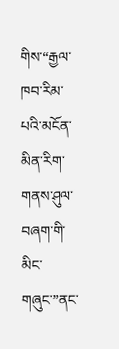གིས་“རྒྱལ་ཁབ་རིམ་པའི་མངོན་མིན་རིག་གནས་ཤུལ་བཞག་གི་མིང་གཞུང་”ནང་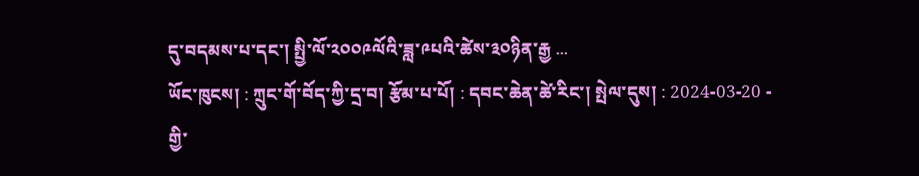དུ་བདམས་པ་དང་། སྤྱི་ལོ་༢༠༠༩ལོའི་ཟླ་༩པའི་ཚེས་༣༠ཉིན་རྒྱ ...
ཡོང་ཁུངས། : ཀྲུང་གོ་བོད་ཀྱི་དྲ་བ། རྩོམ་པ་པོ། : དབང་ཆེན་ཚེ་རིང་། སྤེལ་དུས། : 2024-03-20 -
གྱི་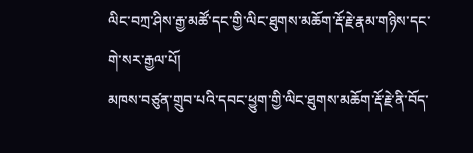ལིང་བཀྲ་ཤིས་རྒྱ་མཚོ་དང་གྱི་ལིང་ཐུགས་མཆོག་རྡོ་རྗེ་རྣམ་གཉིས་དང་གེ་སར་རྒྱལ་པོ།
མཁས་བཙུན་གྲུབ་པའི་དབང་ཕྱུག་གྱི་ལིང་ཐུགས་མཆོག་རྡོ་རྗེ་ནི་བོད་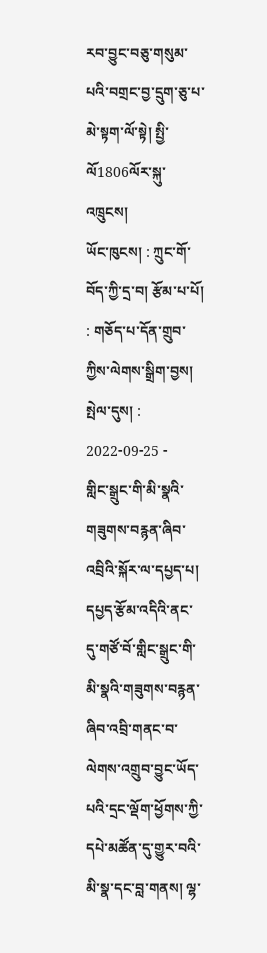རབ་བྱུང་བཅུ་གསུམ་པའི་བགྲང་བྱ་དྲུག་ཅུ་པ་མེ་སྟག་ལོ་སྟེ། སྤྱི་ལོ1806ལོར་སྐུ་འཁྲུངས།
ཡོང་ཁུངས། : ཀྲུང་གོ་བོད་ཀྱི་དྲ་བ། རྩོམ་པ་པོ། : གཅོད་པ་དོན་གྲུབ་ཀྱིས་ལེགས་སྒྲིག་བྱས། སྤེལ་དུས། : 2022-09-25 -
གླིང་སྒྲུང་གི་མི་སྣའི་གཟུགས་བརྙན་ཞིབ་འབྲིའི་སྐོར་ལ་དཔྱད་པ།
དཔྱད་རྩོམ་འདིའི་ནང་དུ་གཙོ་བོ་གླིང་སྒྲུང་གི་མི་སྣའི་གཟུགས་བརྙན་ཞིབ་འབྲི་གནང་བ་ལེགས་འགྲུབ་བྱུང་ཡོད་པའི་དྲང་ལྡོག་ཕྱོགས་ཀྱི་དཔེ་མཚོན་དུ་གྱུར་བའི་མི་སྣ་དང་བླ་གནས། ལྷ་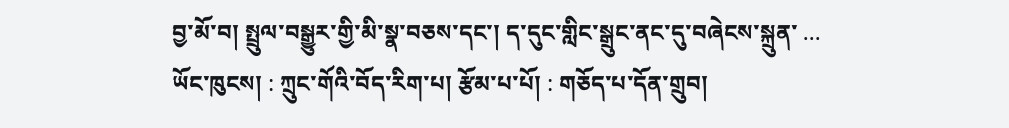བྱ་མོ་བ། སྤྲུལ་བསྒྱུར་གྱི་མི་སྣ་བཅས་དང་། ད་དུང་གླིང་སྒྲུང་ནང་དུ་བཞེངས་སྐྲུན་ ...
ཡོང་ཁུངས། : ཀྲུང་གོའི་བོད་རིག་པ། རྩོམ་པ་པོ། : གཅོད་པ་དོན་གྲུབ།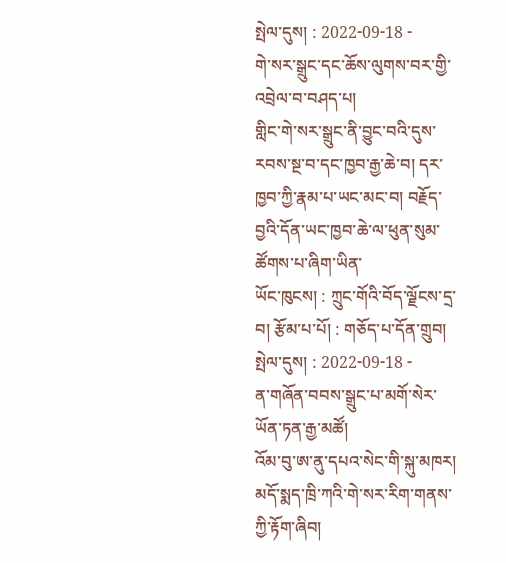སྤེལ་དུས། : 2022-09-18 -
གེ་སར་སྒྲུང་དང་ཆོས་ལུགས་བར་གྱི་འབྲེལ་བ་བཤད་པ།
གླིང་གེ་སར་སྒྲུང་ནི་བྱུང་བའི་དུས་རབས་སྔ་བ་དང་ཁྱབ་རྒྱ་ཆེ་བ། དར་ཁྱབ་ཀྱི་རྣམ་པ་ཡང་མང་བ། བརྗོད་བྱའི་དོན་ཡང་ཁྱབ་ཆེ་ལ་ཕུན་སུམ་ཚོགས་པ་ཞིག་ཡིན་
ཡོང་ཁུངས། : ཀྲུང་གོའི་བོད་ལྗོངས་དྲ་བ། རྩོམ་པ་པོ། : གཅོད་པ་དོན་གྲུབ། སྤེལ་དུས། : 2022-09-18 -
ན་གཞོན་བབས་སྒྲུང་པ་མགོ་སེར་ཡོན་ཏན་རྒྱ་མཚོ།
འོམ་བུ་ཨ་ནུ་དཔའ་སེང་གི་སྐུ་མཁར།
མདོ་སྨད་ཁྲི་ཀའི་གེ་སར་རིག་གནས་ཀྱི་རྟོག་ཞིབ།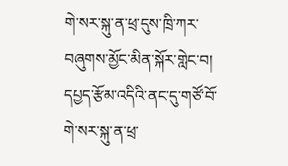གེ་སར་སྐུ་ན་ཕྲ་དུས་ཁྲི་ཀར་བཞུགས་མྱོང་མིན་སྐོར་གླེང་བ།
དཔྱད་རྩོམ་འདིའི་ནང་དུ་གཙོ་བོ་གེ་སར་སྐུ་ན་ཕྲ་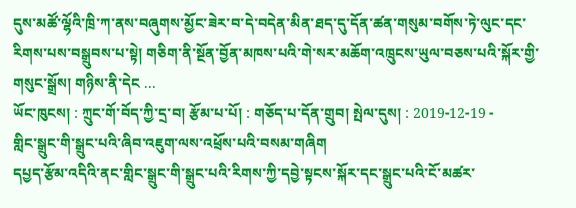དུས་མཚོ་ལྷོའི་ཁྲི་ཀ་ནས་བཞུགས་མྱོང་ཟེར་བ་དེ་བདེན་མིན་ཐད་དུ་དོན་ཚན་གསུམ་བགོས་ཏེ་ལུང་དང་རིགས་པས་བསྒྲུབས་པ་སྟེ། གཅིག་ནི་སྔོན་བྱོན་མཁས་པའི་གེ་སར་མཆོག་འཁྲུངས་ཡུལ་བཅས་པའི་སྐོར་གྱི་གསུང་སྒྲོས། གཉིས་ནི་དེང ...
ཡོང་ཁུངས། : ཀྲུང་གོ་བོད་ཀྱི་དྲ་བ། རྩོམ་པ་པོ། : གཅོད་པ་དོན་གྲུབ། སྤེལ་དུས། : 2019-12-19 -
གླིང་སྒྲུང་གི་སྒྲུང་པའི་ཞིབ་འཇུག་ལས་འཕྲོས་པའི་བསམ་གཞིག
དཔྱད་རྩོམ་འདིའི་ནང་གླིང་སྒྲུང་གི་སྒྲུང་པའི་རིགས་ཀྱི་དབྱེ་སྟངས་སྐོར་དང་སྒྲུང་པའི་ངོ་མཚར་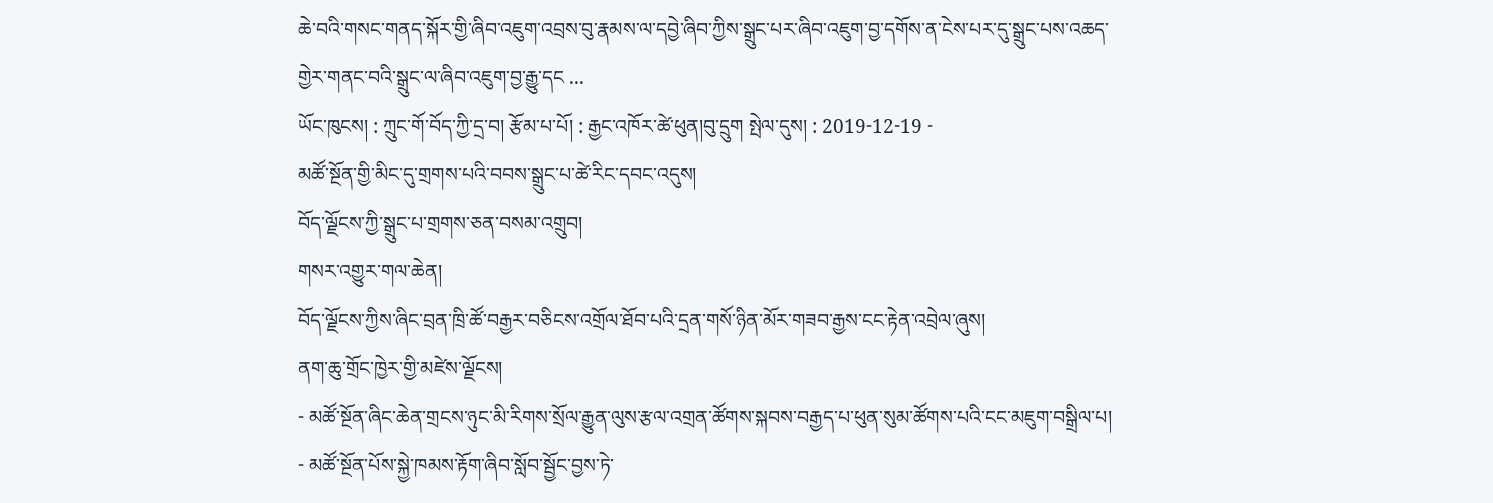ཆེ་བའི་གསང་གནད་སྐོར་གྱི་ཞིབ་འཇུག་འབྲས་བུ་རྣམས་ལ་དབྱེ་ཞིབ་ཀྱིས་སྒྲུང་པར་ཞིབ་འཇུག་བྱ་དགོས་ན་ངེས་པར་དུ་སྒྲུང་པས་འཆད་གྱེར་གནང་བའི་སྒྲུང་ལ་ཞིབ་འཇུག་བྱ་རྒྱུ་དང ...
ཡོང་ཁུངས། : ཀྲུང་གོ་བོད་ཀྱི་དྲ་བ། རྩོམ་པ་པོ། : རྒྱང་འཁོར་ཚེ་ཕུན།བུ་དྲུག སྤེལ་དུས། : 2019-12-19 -
མཚོ་སྔོན་གྱི་མིང་དུ་གྲགས་པའི་བབས་སྒྲུང་པ་ཚེ་རིང་དབང་འདུས།
བོད་ལྗོངས་ཀྱི་སྒྲུང་པ་གྲགས་ཅན་བསམ་འགྲུབ།
གསར་འགྱུར་གལ་ཆེན།
བོད་ལྗོངས་ཀྱིས་ཞིང་བྲན་ཁྲི་ཚོ་བརྒྱར་བཅིངས་འགྲོལ་ཐོབ་པའི་དྲན་གསོ་ཉིན་མོར་གཟབ་རྒྱས་ངང་རྟེན་འབྲེལ་ཞུས།
ནག་ཆུ་གྲོང་ཁྱེར་གྱི་མཛེས་ལྗོངས།
- མཚོ་སྔོན་ཞིང་ཆེན་གྲངས་ཉུང་མི་རིགས་སྲོལ་རྒྱུན་ལུས་རྩལ་འགྲན་ཚོགས་སྐབས་བརྒྱད་པ་ཕུན་སུམ་ཚོགས་པའི་ངང་མཇུག་བསྒྲིལ་པ།
- མཚོ་སྔོན་པོས་སྐྱེ་ཁམས་རྟོག་ཞིབ་སློབ་སྦྱོང་བྱས་ཏེ་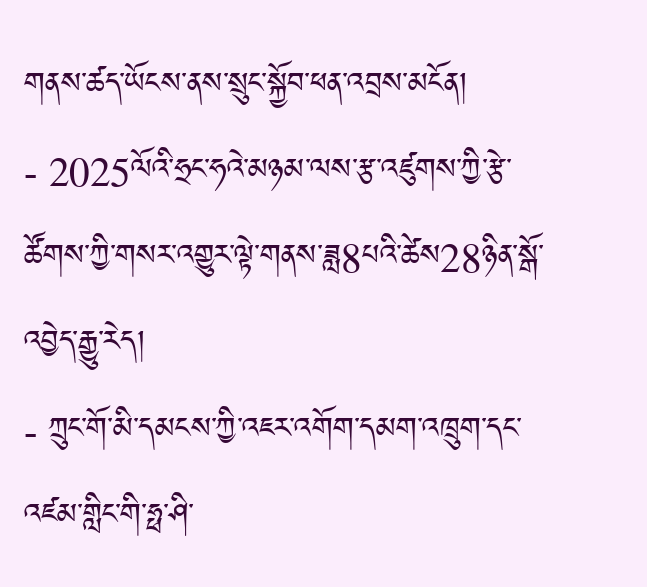གནས་ཚད་ཡོངས་ནས་སྲུང་སྐྱོབ་ཕན་འབྲས་མངོན།
- 2025ལོའི་ཧྲང་ཧའེ་མཉམ་ལས་རྩ་འཛུགས་ཀྱི་རྩེ་ཚོགས་ཀྱི་གསར་འགྱུར་ལྟེ་གནས་ཟླ8པའི་ཚེས28ཉིན་སྒོ་འབྱེད་རྒྱུ་རེད།
- ཀྲུང་གོ་མི་དམངས་ཀྱི་འཇར་འགོག་དམག་འཁྲུག་དང་འཛམ་གླིང་གི་ཧྥ་ཤི་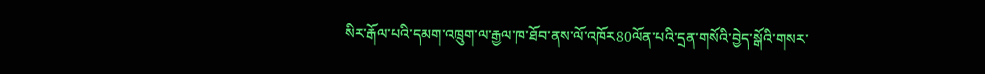སིར་རྒོལ་པའི་དམག་འཁྲུག་ལ་རྒྱལ་ཁ་ཐོབ་ནས་ལོ་འཁོར80ལོན་པའི་དྲན་གསོའི་བྱེད་སྒོའི་གསར་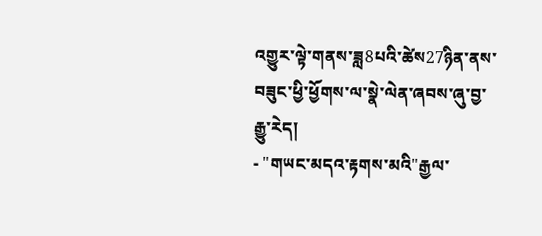འགྱུར་ལྟེ་གནས་ཟླ8པའི་ཚེས27ཉིན་ནས་བཟུང་ཕྱི་ཕྱོགས་ལ་སྣེ་ལེན་ཞབས་ཞུ་བྱ་རྒྱུ་རེད།
- "གཡང་མདའ་རྟགས་མའི"རྒྱལ་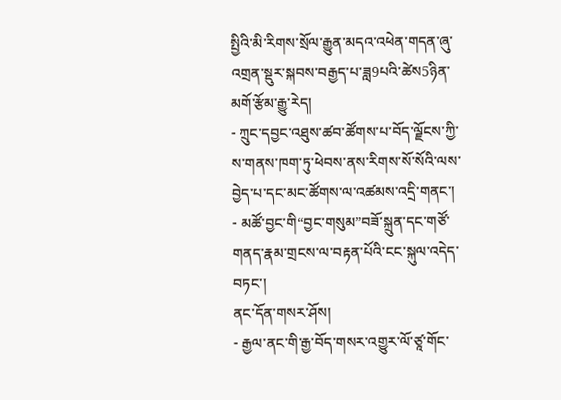སྤྱིའི་མི་རིགས་སྲོལ་རྒྱུན་མདའ་འཕེན་གདན་ཞུ་འགྲན་སྡུར་སྐབས་བརྒྱད་པ་ཟླ9པའི་ཚེས5ཉིན་མགོ་རྩོམ་རྒྱུ་རེད།
- ཀྲུང་དབྱང་འཐུས་ཚབ་ཚོགས་པ་བོད་ལྗོངས་ཀྱི་ས་གནས་ཁག་ཏུ་ཕེབས་ནས་རིགས་སོ་སོའི་ལས་བྱེད་པ་དང་མང་ཚོགས་ལ་འཚམས་འདྲི་གནང་།
- མཚོ་བྱང་གི“བྱང་གསུམ”བཟོ་སྐྲུན་དང་གཙོ་གནད་རྣམ་གྲངས་ལ་བརྟན་པོའི་ངང་སྐུལ་འདེད་བཏང་།
ནང་དོན་གསར་ཤོས།
- རྒྱལ་ནང་གི་རྒྱ་བོད་གསར་འགྱུར་ལོ་ཙཱ་གོང་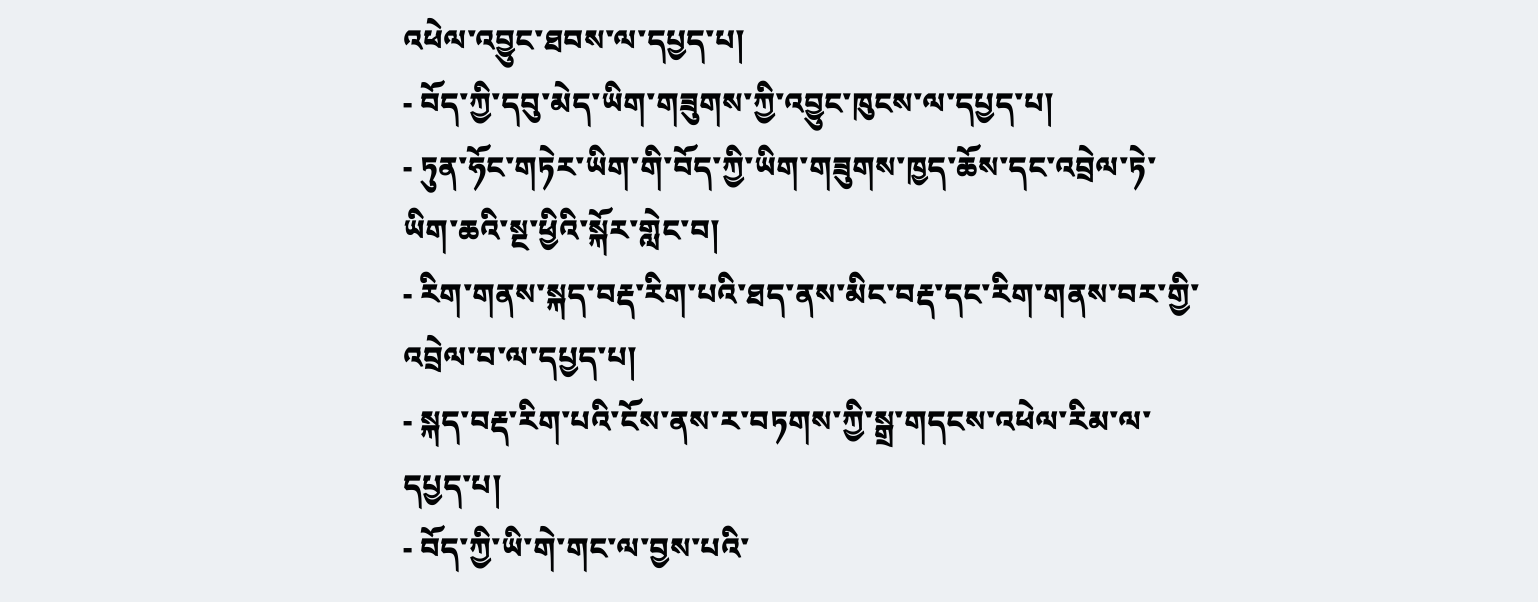འཕེལ་འབྱུང་ཐབས་ལ་དཔྱད་པ།
- བོད་ཀྱི་དབུ་མེད་ཡིག་གཟུགས་ཀྱི་འབྱུང་ཁུངས་ལ་དཔྱད་པ།
- ཏུན་ཧོང་གཏེར་ཡིག་གི་བོད་ཀྱི་ཡིག་གཟུགས་ཁྱད་ཆོས་དང་འབྲེལ་ཏེ་ཡིག་ཆའི་སྔ་ཕྱིའི་སྐོར་གླེང་བ།
- རིག་གནས་སྐད་བརྡ་རིག་པའི་ཐད་ནས་མིང་བརྡ་དང་རིག་གནས་བར་གྱི་འབྲེལ་བ་ལ་དཔྱད་པ།
- སྐད་བརྡ་རིག་པའི་ངོས་ནས་ར་བཏགས་ཀྱི་སྒྲ་གདངས་འཕེལ་རིམ་ལ་དཔྱད་པ།
- བོད་ཀྱི་ཡི་གེ་གང་ལ་བྱས་པའི་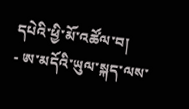དཔེའི་ཕྱི་མོ་འཚོལ་བ།
- ཨ་མདོའི་ཡུལ་སྐད་ལས་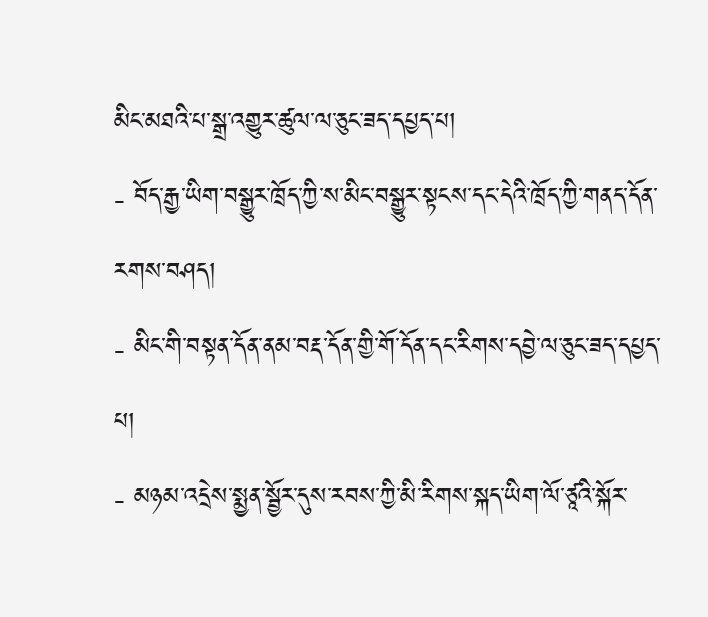མིང་མཐའི་པ་སྒྲ་འགྱུར་ཚུལ་ལ་ཅུང་ཟད་དཔྱད་པ།
- བོད་རྒྱ་ཡིག་བསྒྱུར་ཁྲོད་ཀྱི་ས་མིང་བསྒྱུར་སྟངས་དང་དེའི་ཁྲོད་ཀྱི་གནད་དོན་རགས་བཤད།
- མིང་གི་བསྟན་དོན་ནམ་བརྡ་དོན་གྱི་གོ་དོན་དང་རིགས་དབྱེ་ལ་ཅུང་ཟད་དཔྱད་པ།
- མཉམ་འདྲེས་སྨྱན་སྦྱོར་དུས་རབས་ཀྱི་མི་རིགས་སྐད་ཡིག་ལོ་ཙཱའི་སྐོར་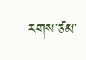རགས་ཙམ་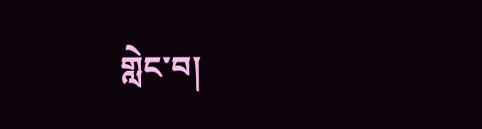གླེང་བ།